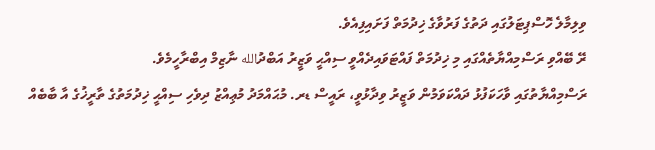ވިލިމާލެ ހޮސްޕިޓަލުގައި ދަތުގެ ފަރުވާގެ ޚިދުމަތް ފަށައިފިއެވެ.
ރޭ ބޭއްވި ރަސްމިއްޔާތެއްގައި މި ޚިދުމަތް ފައްޓަވައިދެއްވީ ސިއްޙީ ވަޒީރު އަބްދުالله ނާޒިމް އިބްރާހީމެވެ.
ރަސްމިއްޔާތުގައި ވާހަކަފުޅު ދައްކަވަމުން ވަޒީރު ވިދާޅުވީ، ރައީސް ޑރ. މުޙައްމަދު މުޢިއްޒު ދިވެހި ސިއްޙީ ޚިދުމަތުގެ ތާރީޚުގެ އާ ބާބެއް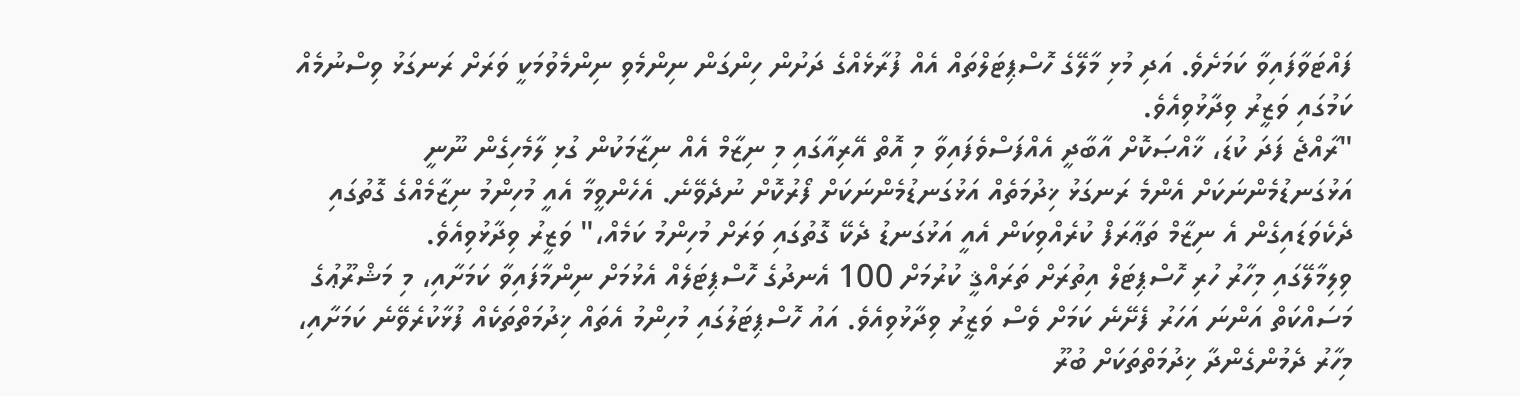ފައްޓަވާފައިވާ ކަމަށެވެ. އަދި މުޅި މާލޭގެ ހޮސްޕިޓަލްތައް އެއް ފުރާޅެއްގެ ދަށުން ހިންގަން ނިންމެވި ނިންމެވުމަކީ ވަރަށް ރަނގަޅު ވިސްނުމެއް ކަމުގައި ވަޒީރު ވިދާޅުވިއެވެ.
"ރާއްޖެ ފަދަ ކުޑަ، ޚާއްޞަކޮށް އާބާދީ އެއްފަސްވެފައިވާ މި އޮތް އޭރިއާގައި މި ނިޒާމް އެއް ނިޒާމަކުން ގުޅި ލާމެހިގެން ނޫނީ އަޅުގަނޑުމެންނަކަށް އެންމެ ރަނގަޅު ޚިދުމަތެއް އަޅުގަނޑުމެންނަކަށް ފޯރުކޮށް ނުދެވޭނެ. އެހެންވީމާ އެއީ މުހިންމު ނިޒާމެއްގެ ގޮތުގައި ދެކެވަޑައިގެން އެ ނިޒާމް ތަޢާރަފް ކުރެއްވިކަން އެއީ އަޅުގަނޑު ދެކޭ ގޮތުގައި ވަރަށް މުހިންމު ކަމެއް،" ވަޒީރު ވިދާޅުވިއެވެ.
ވިލިމާލޭގައި މިހާރު ހުރި ހޮސްޕިޓަލް އިތުރަށް ތަރައްޤީ ކުރުމަށް 100 އެނދުގެ ހޮސްޕިޓަލެއް އެޅުމަށް ނިންމާފައިވާ ކަމަށާއި، މި މަޝްރޫޢުގެ މަސައްކަތް އަންނަ އަހަރު ފެށޭނެ ކަމަށް ވެސް ވަޒީރު ވިދާޅުވިއެވެ. އައު ހޮސްޕިޓަލުގައި މުހިންމު އެތައް ޚިދުމަތްތަކެއް ފުޅާކުރެވޭނެ ކަމަށާއި، މިހާރު ދެމުންގެންދާ ޚިދުމަތްތަކަށް ބުރޫ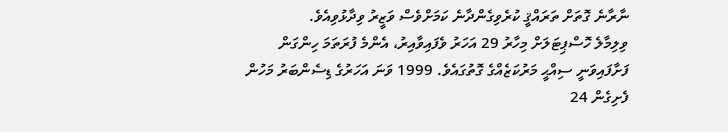ނާރާނެ ގޮތަށް ތަރައްޤީ ކުރެވިގެންދާނެ ކަމަށްވެސް ވަޒީރު ވިދާޅުވިއެވެ.
ވިލިމާލެ ހޮސްޕިޓަލަށް މިހާރު 29 އަހަރު ވެފައިވާއިރު، އެންމެ ފުރަތަމަ ހިންގަން ފަށާފައިވަނީ ސިއްޙީ މަރުކަޒެއްގެ ގޮތުގައެވެ. 1999 ވަނަ އަހަރުގެ ޑިސެންބަރު މަހުން ފެށިގެން 24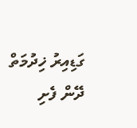ގަޑިއިރު ޚިދުމަތް ދޭން ފެށި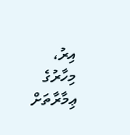އިރު، މިހާރުގެ ޢިމާރާތަށް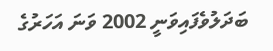ބަދަލުވެފައިވަނީ 2002 ވަނަ އަހަރުގެ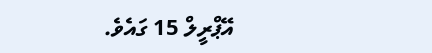އޭޕްރީލް 15 ގައެވެ.